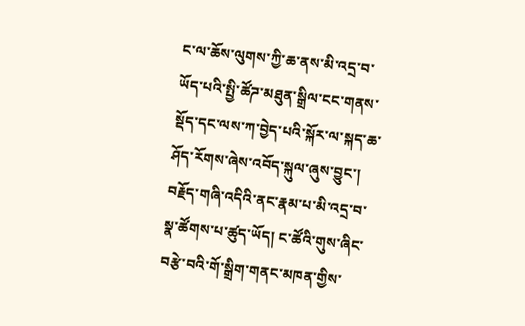ང་ལ་ཆོས་ལུགས་ཀྱི་ཆ་ནས་མི་འདྲ་བ་ཡོད་པའི་སྤྱི་ཚོཌ་མཐུན་སྒྲིལ་ངང་གནས་སྡོད་དང་ལས་ཀ་བྱེད་པའི་སྐོར་ལ་སྐད་ཆ་ཤོད་རོགས་ཞེས་འབོད་སྐུལ་ཞུས་བྱུང་། བརྗོད་གཞི་འདིའི་ནང་རྣམ་པ་མི་འདྲ་བ་སྣ་ཚོགས་པ་ཚུད་ཡོད། ང་ཚོའི་གུས་ཞིང་བརྩེ་བའི་གོ་སྒྲིག་གནང་མཁན་གྱིས་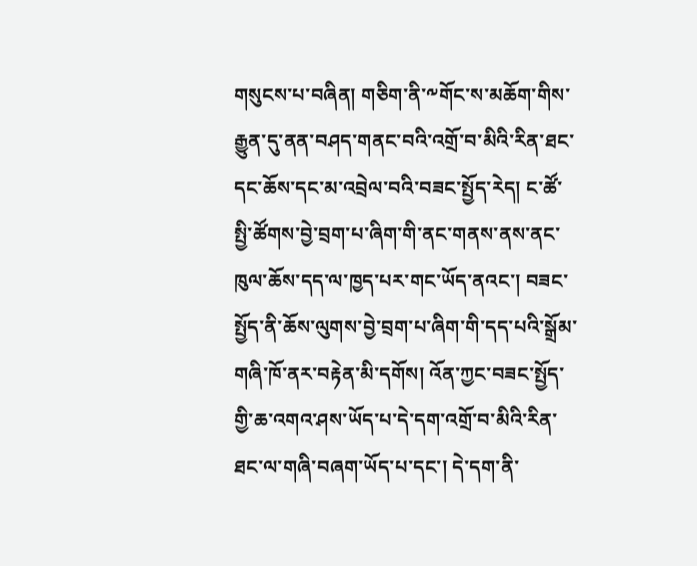གསུངས་པ་བཞིན། གཅིག་ནི་༸གོང་ས་མཆོག་གིས་རྒྱུན་དུ་ནན་བཤད་གནང་བའི་འགྲོ་བ་མིའི་རིན་ཐང་དང་ཆོས་དང་མ་འབྲེལ་བའི་བཟང་སྤྱོད་རེད། ང་ཚོ་སྤྱི་ཚོགས་བྱེ་བྲག་པ་ཞིག་གི་ནང་གནས་ནས་ནང་ཁུལ་ཆོས་དད་ལ་ཁྱད་པར་གང་ཡོད་ནའང་། བཟང་སྤྱོད་ནི་ཆོས་ལུགས་བྱེ་བྲག་པ་ཞིག་གི་དད་པའི་སྒྲོམ་གཞི་ཁོ་ནར་བརྟེན་མི་དགོས། འོན་ཀྱང་བཟང་སྤྱོད་གྱི་ཆ་འགའ་ཤས་ཡོད་པ་དེ་དག་འགྲོ་བ་མིའི་རིན་ཐང་ལ་གཞི་བཞག་ཡོད་པ་དང་། དེ་དག་ནི་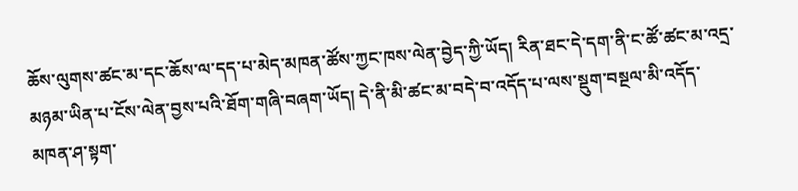ཆོས་ལུགས་ཚང་མ་དང་ཆོས་ལ་དད་པ་མེད་མཁན་ཚོས་ཀྱང་ཁས་ལེན་བྱེད་ཀྱི་ཡོད། རིན་ཐང་དེ་དག་ནི་ང་ཚོ་ཚང་མ་འདྲ་མཉམ་ཡིན་པ་ངོས་ལེན་བྱས་པའི་ཐོག་གཞི་བཞག་ཡོད། དེ་ནི་མི་ཚང་མ་བདེ་བ་འདོད་པ་ལས་སྡུག་བསྔལ་མི་འདོད་མཁན་ཤ་སྟག་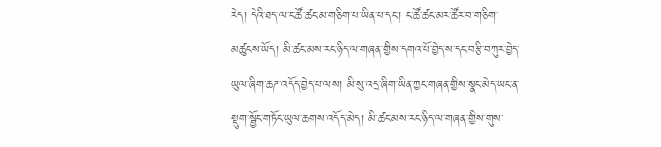རེད། དེའི་ཐད་ལ་ང་ཚོ་ཚང་མ་གཅིག་པ་ཡིན་པ་དང་། ང་ཚོ་ཚང་མར་ཚོར་བ་གཅིག་མཚུངས་ཡོད། མི་ཚང་མས་རང་ཉིད་ལ་གཞན་གྱིས་དགའ་པོ་བྱེད་ས་དང་བརྩི་བཀུར་བྱེད་ཡུལ་ཞིག་ཆཌ་འདོད་བྱེད་པ་ལས། མི་སུ་འདྲ་ཞིག་ཡིན་ཀྱང་གཞན་གྱིས་སྣང་མེད་ཡང་ན་སྡུག་སྦྱོང་གཏོང་ཡུལ་ཆགས་འདོད་མེད། མི་ཚང་མས་རང་ཉིད་ལ་གཞན་གྱིས་གུས་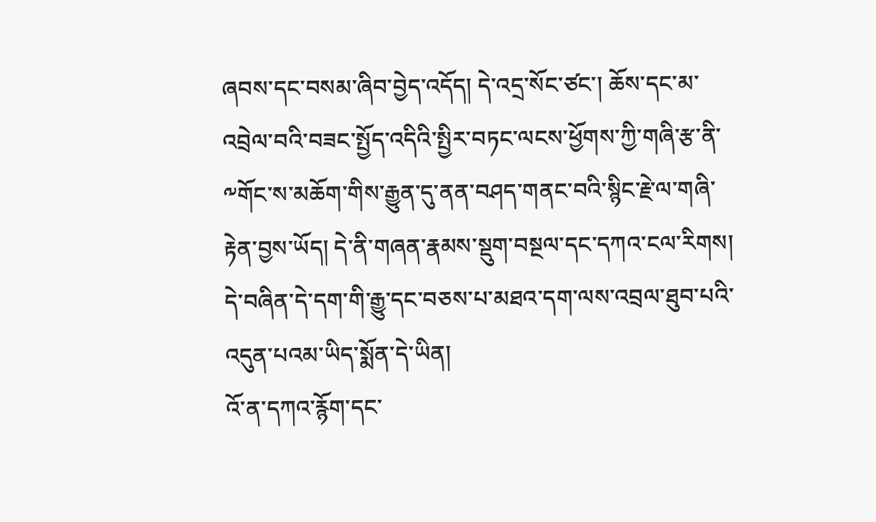ཞབས་དང་བསམ་ཞིབ་བྱེད་འདོད། དེ་འདྲ་སོང་ཙང་། ཆོས་དང་མ་འབྲེལ་བའི་བཟང་སྤྱོད་འདིའི་སྤྱིར་བཏང་ལངས་ཕྱོགས་ཀྱི་གཞི་རྩ་ནི་༸གོང་ས་མཆོག་གིས་རྒྱུན་དུ་ནན་བཤད་གནང་བའི་སྙིང་རྗེ་ལ་གཞི་རྟེན་བྱས་ཡོད། དེ་ནི་གཞན་རྣམས་སྡུག་བསྔལ་དང་དཀའ་ངལ་རིགས། དེ་བཞིན་དེ་དག་གི་རྒྱུ་དང་བཅས་པ་མཐའ་དག་ལས་འབྲལ་ཐུབ་པའི་འདུན་པའམ་ཡིད་སྨོན་དེ་ཡིན།
འོ་ན་དཀའ་རྙོག་དང་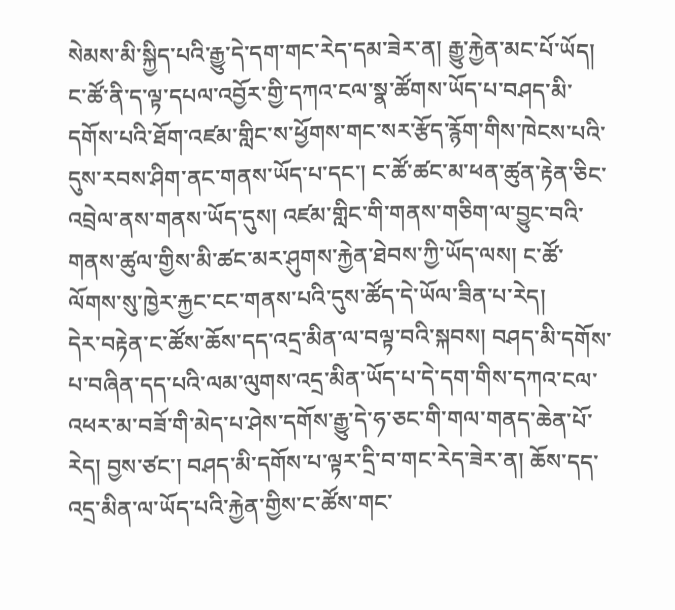སེམས་མི་སྐྱིད་པའི་རྒྱུ་དེ་དག་གང་རེད་དམ་ཟེར་ན། རྒྱུ་རྐྱེན་མང་པོ་ཡོད། ང་ཚོ་ནི་ད་ལྟ་དཔལ་འབྱོར་གྱི་དཀའ་ངལ་སྣ་ཚོགས་ཡོད་པ་བཤད་མི་དགོས་པའི་ཐོག་འཛམ་གླིང་ས་ཕྱོགས་གང་སར་རྩོད་རྙོག་གིས་ཁེངས་པའི་དུས་རབས་ཤིག་ནང་གནས་ཡོད་པ་དང་། ང་ཚོ་ཚང་མ་ཕན་ཚུན་རྟེན་ཅིང་འབྲེལ་ནས་གནས་ཡོད་དུས། འཛམ་གླིང་གི་གནས་གཅིག་ལ་བྱུང་བའི་གནས་ཚུལ་གྱིས་མི་ཚང་མར་ཤུགས་རྐྱེན་ཐེབས་ཀྱི་ཡོད་ལས། ང་ཚོ་ལོགས་སུ་ཁྱེར་རྐྱང་ངང་གནས་པའི་དུས་ཚོད་དེ་ཡོལ་ཟིན་པ་རེད།
དེར་བརྟེན་ང་ཚོས་ཆོས་དད་འདྲ་མིན་ལ་བལྟ་བའི་སྐབས། བཤད་མི་དགོས་པ་བཞིན་དད་པའི་ལམ་ལུགས་འདྲ་མིན་ཡོད་པ་དེ་དག་གིས་དཀའ་ངལ་འཕར་མ་བཟོ་གི་མེད་པ་ཤེས་དགོས་རྒྱུ་དེ་ཧ་ཅང་གི་གལ་གནད་ཆེན་པོ་རེད། བྱས་ཙང་། བཤད་མི་དགོས་པ་ལྟར་དྲི་བ་གང་རེད་ཟེར་ན། ཆོས་དད་འདྲ་མིན་ལ་ཡོད་པའི་རྐྱེན་གྱིས་ང་ཚོས་གང་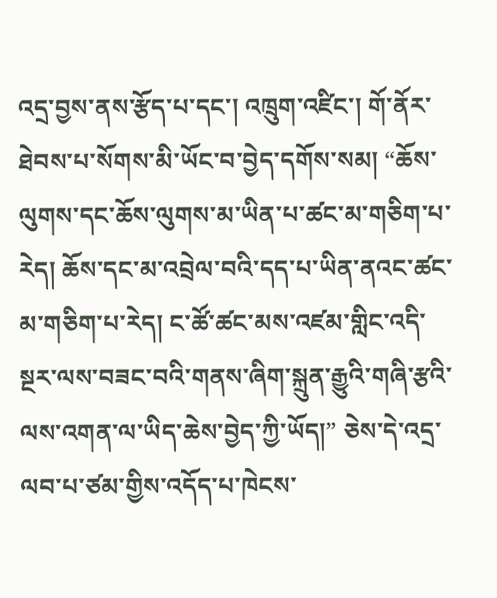འདྲ་བྱས་ནས་རྩོད་པ་དང་། འཁྲུག་འཛིང་། གོ་ནོར་ཐེབས་པ་སོགས་མི་ཡོང་བ་བྱེད་དགོས་སམ། “ཆོས་ལུགས་དང་ཆོས་ལུགས་མ་ཡིན་པ་ཚང་མ་གཅིག་པ་རེད། ཆོས་དང་མ་འབྲེལ་བའི་དད་པ་ཡིན་ནའང་ཚང་མ་གཅིག་པ་རེད། ང་ཚོ་ཚང་མས་འཛམ་གླིང་འདི་སྔར་ལས་བཟང་བའི་གནས་ཞིག་སྐྲུན་རྒྱུའི་གཞི་རྩའི་ལས་འགན་ལ་ཡིད་ཆེས་བྱེད་ཀྱི་ཡོད།” ཅེས་དེ་འདྲ་ལབ་པ་ཙམ་གྱིས་འདོད་པ་ཁེངས་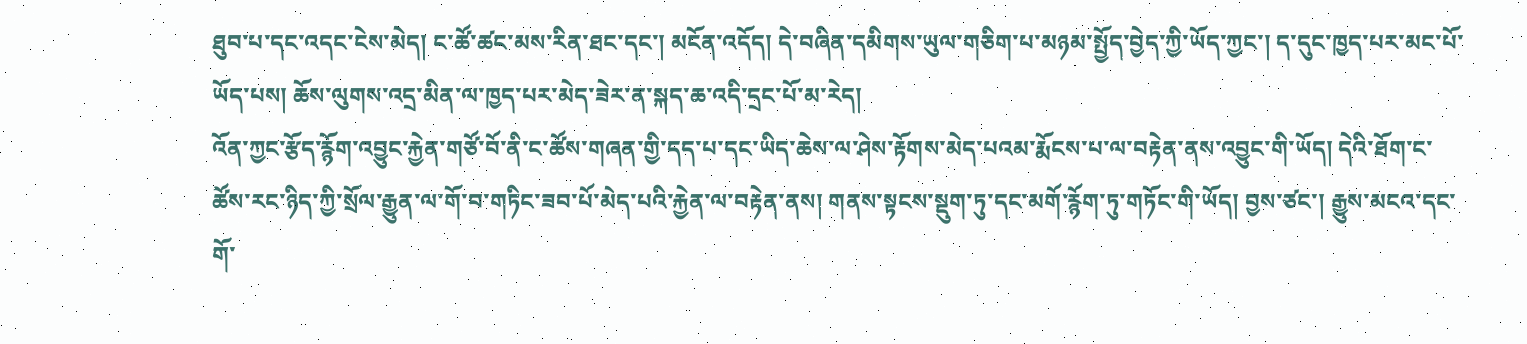ཐུབ་པ་དང་འདང་ངེས་མེད། ང་ཚོ་ཚང་མས་རིན་ཐང་དང་། མངོན་འདོད། དེ་བཞིན་དམིགས་ཡུལ་གཅིག་པ་མཉམ་སྤྱོད་བྱེད་ཀྱི་ཡོད་ཀྱང་། ད་དུང་ཁྱད་པར་མང་པོ་ཡོད་པས། ཆོས་ལུགས་འདྲ་མིན་ལ་ཁྱད་པར་མེད་ཟེར་ན་སྐད་ཆ་འདི་དྲང་པོ་མ་རེད།
འོན་ཀྱང་རྩོད་རྙོག་འབྱུང་རྐྱེན་གཙོ་བོ་ནི་ང་ཚོས་གཞན་གྱི་དད་པ་དང་ཡིད་ཆེས་ལ་ཤེས་རྟོགས་མེད་པའམ་རྨོངས་པ་ལ་བརྟེན་ནས་འབྱུང་གི་ཡོད། དེའི་ཐོག་ང་ཚོས་རང་ཉིད་ཀྱི་སྲོལ་རྒྱུན་ལ་གོ་བ་གཏིང་ཟབ་པོ་མེད་པའི་རྐྱེན་ལ་བརྟེན་ནས། གནས་སྟངས་སྡུག་ཏུ་དང་མགོ་རྙོག་ཏུ་གཏོང་གི་ཡོད། བྱས་ཙང་། རྒྱུས་མངའ་དང་གོ་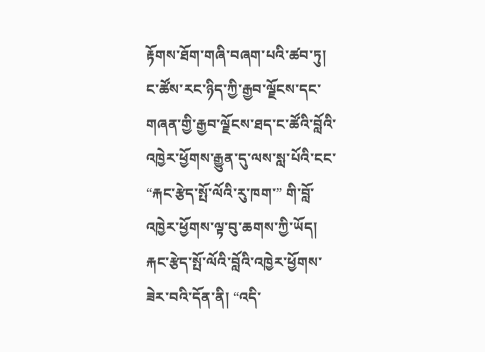རྟོགས་ཐོག་གཞི་བཞག་པའི་ཚབ་ཏུ། ང་ཚོས་རང་ཉིད་ཀྱི་རྒྱབ་ལྗོངས་དང་གཞན་གྱི་རྒྱབ་ལྗོངས་ཐད་ང་ཚོའི་བློའི་འཁྱེར་ཕྱོགས་རྒྱུན་དུ་ལས་སླ་པོའི་ངང་ “རྐང་རྩེད་སྤོ་ལོའི་རུ་ཁག་” གི་བློ་འཁྱེར་ཕྱོགས་ལྟ་བུ་ཆགས་ཀྱི་ཡོད། རྐང་རྩེད་སྤོ་ལོའི་བློའི་འཁྱེར་ཕྱོགས་ཟེར་བའི་དོན་ནི། “འདི་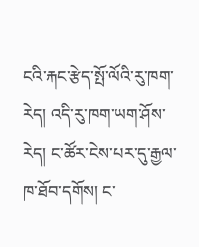ངའི་རྐང་རྩེད་སྤོ་ལོའི་རུ་ཁག་རེད། འདི་རུ་ཁག་ཡག་ཤོས་རེད། ང་ཚོར་ངེས་པར་དུ་རྒྱལ་ཁ་ཐོབ་དགོས། ང་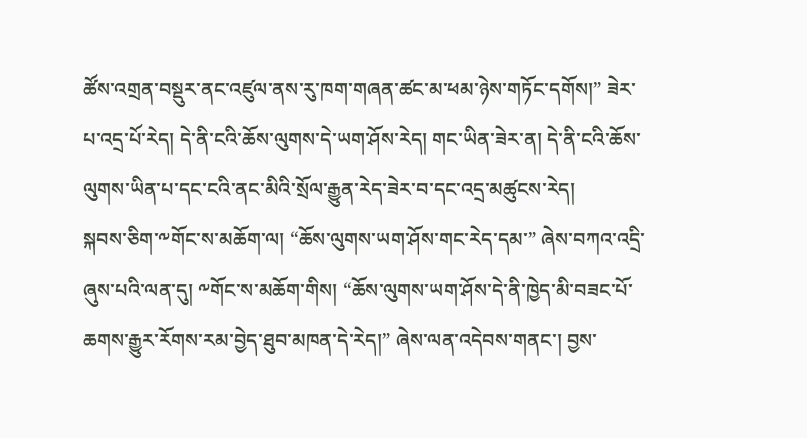ཚོས་འགྲན་བསྡུར་ནང་འཛུལ་ནས་རུ་ཁག་གཞན་ཚང་མ་ཕམ་ཉེས་གཏོང་དགོས།” ཟེར་པ་འདྲ་པོ་རེད། དེ་ནི་ངའི་ཆོས་ལུགས་དེ་ཡག་ཤོས་རེད། གང་ཡིན་ཟེར་ན། དེ་ནི་ངའི་ཆོས་ལུགས་ཡིན་པ་དང་ངའི་ནང་མིའི་སྲོལ་རྒྱུན་རེད་ཟེར་བ་དང་འདྲ་མཚུངས་རེད།
སྐབས་ཅིག་༸གོང་ས་མཆོག་ལ། “ཆོས་ལུགས་ཡག་ཤོས་གང་རེད་དམ་” ཞེས་བཀའ་འདྲི་ཞུས་པའི་ལན་དུ། ༸གོང་ས་མཆོག་གིས། “ཆོས་ལུགས་ཡག་ཤོས་དེ་ནི་ཁྱེད་མི་བཟང་པོ་ཆགས་རྒྱུར་རོགས་རམ་བྱེད་ཐུབ་མཁན་དེ་རེད།” ཞེས་ལན་འདེབས་གནང་། བྱས་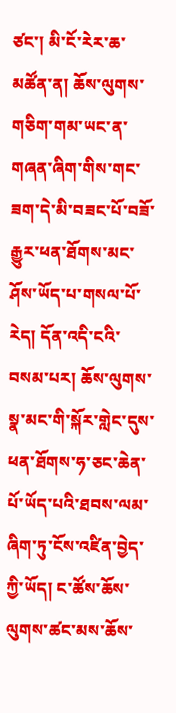ཙང་། མི་ངོ་རེར་ཆ་མཚོན་ན། ཆོས་ལུགས་གཅིག་གམ་ཡང་ན་གཞན་ཞིག་གིས་གང་ཟག་དེ་མི་བཟང་པོ་བཟོ་རྒྱུར་ཕན་ཐོགས་མང་ཤོས་ཡོད་པ་གསལ་པོ་རེད། དོན་འདི་ངའི་བསམ་པར། ཆོས་ལུགས་སྣ་མང་གི་སྐོར་གླེང་དུས་ཕན་ཐོགས་ཧ་ཅང་ཆེན་པོ་ཡོད་པའི་ཐབས་ལམ་ཞིག་ཏུ་ངོས་འཛིན་བྱེད་ཀྱི་ཡོད། ང་ཚོས་ཆོས་ལུགས་ཚང་མས་ཆོས་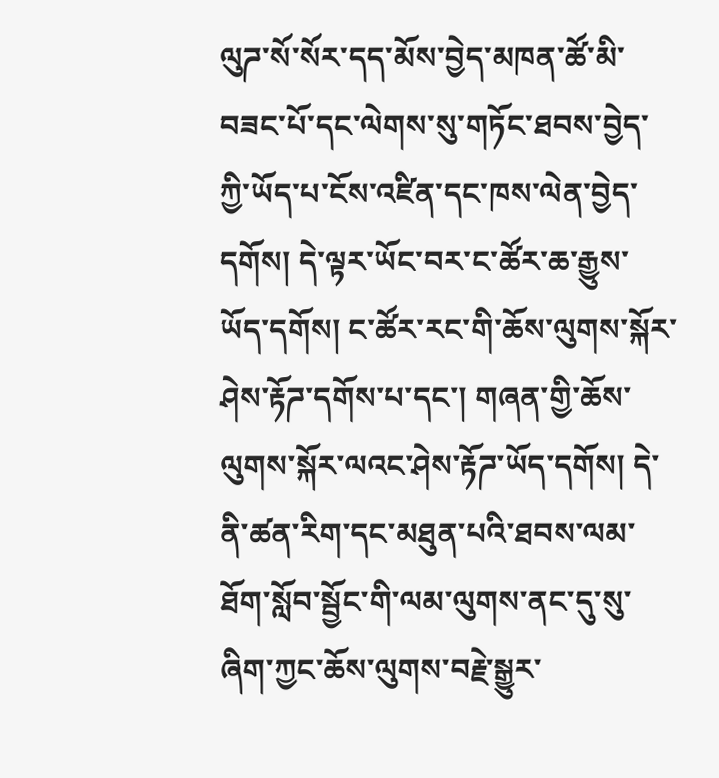ལུཌ་སོ་སོར་དད་མོས་བྱེད་མཁན་ཚོ་མི་བཟང་པོ་དང་ལེགས་སུ་གཏོང་ཐབས་བྱེད་ཀྱི་ཡོད་པ་ངོས་འཛིན་དང་ཁས་ལེན་བྱེད་དགོས། དེ་ལྟར་ཡོང་བར་ང་ཚོར་ཆ་རྒྱུས་ཡོད་དགོས། ང་ཚོར་རང་གི་ཆོས་ལུགས་སྐོར་ཤེས་རྟོཌ་དགོས་པ་དང་། གཞན་གྱི་ཆོས་ལུགས་སྐོར་ལའང་ཤེས་རྟོཌ་ཡོད་དགོས། དེ་ནི་ཚན་རིག་དང་མཐུན་པའི་ཐབས་ལམ་ཐོག་སློབ་སྦྱོང་གི་ལམ་ལུགས་ནང་དུ་སུ་ཞིག་ཀྱང་ཆོས་ལུགས་བརྗེ་སྒྱུར་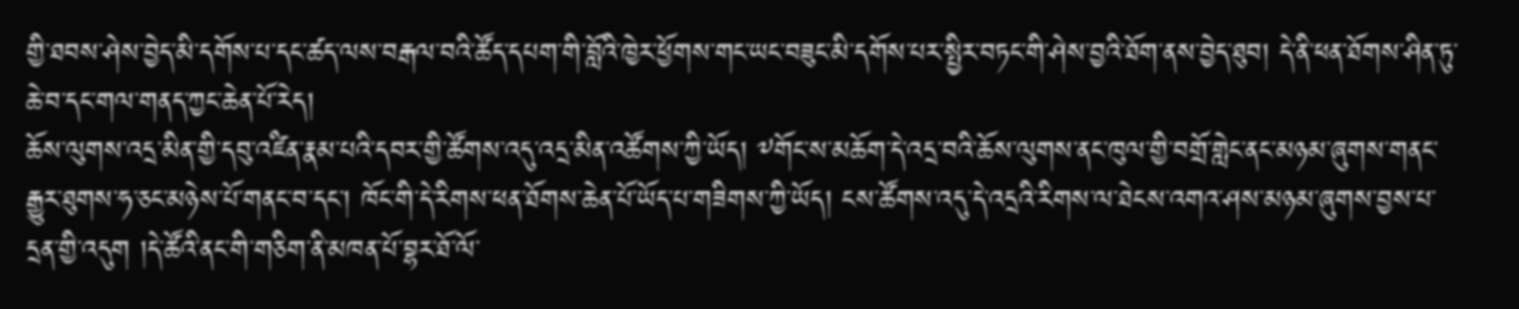གྱི་ཐབས་ཤེས་བྱེད་མི་དགོས་པ་དང་ཚད་ལས་བརྒལ་བའི་ཚོད་དཔག་གི་བློའི་ཁྱེར་ཕྱོགས་གང་ཡང་བཟུང་མི་དགོས་པར་སྤྱིར་བཏང་གི་ཤེས་བྱའི་ཐོག་ནས་བྱེད་ཐུབ། དེ་ནི་ཕན་ཐོགས་ཤིན་ཏུ་ཆེ་བ་དང་གལ་གནད་ཀྱང་ཆེན་པོ་རེད།
ཆོས་ལུགས་འདྲ་མིན་གྱི་དབུ་འཛིན་རྣམ་པའི་དབར་གྱི་ཚོགས་འདུ་འདྲ་མིན་འཚོགས་ཀྱི་ཡོད། ༸གོང་ས་མཆོག་དེ་འདྲ་བའི་ཆོས་ལུགས་ནང་ཁུལ་གྱི་བགྲོ་གླེང་ནང་མཉམ་ཞུགས་གནང་རྒྱུར་ཐུགས་ཧ་ཅང་མཉེས་པོ་གནང་བ་དང་། ཁོང་གི་དེ་རིགས་ཕན་ཐོགས་ཆེན་པོ་ཡོད་པ་གཟིགས་ཀྱི་ཡོད། ངས་ཚོགས་འདུ་དེ་འདྲའི་རིགས་ལ་ཐེངས་འགའ་ཤས་མཉམ་ཞུགས་བྱས་པ་དྲན་གྱི་འདུག །དེ་ཚོའི་ནང་གི་གཅིག་ནི་མཁན་པོ་བྷར་ཐོ་ལོ་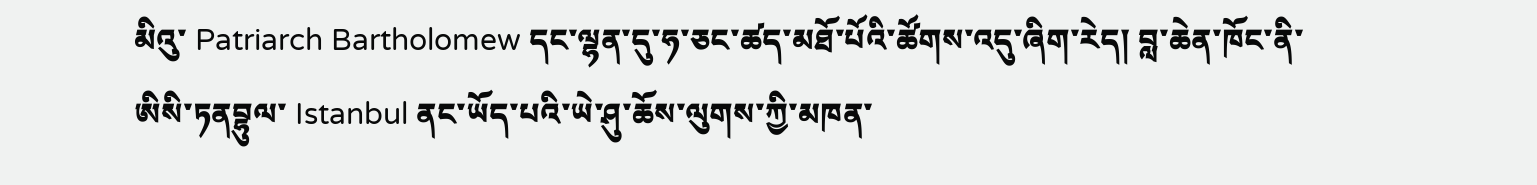མིའུ་ Patriarch Bartholomew དང་ལྷན་དུ་ཧ་ཅང་ཚད་མཐོ་པོའི་ཚོགས་འདུ་ཞིག་རེད། བླ་ཆེན་ཁོང་ནི་ཨིསི་ཏནབྷུལ་ Istanbul ནང་ཡོད་པའི་ཡེ་ཤུ་ཆོས་ལུགས་ཀྱི་མཁན་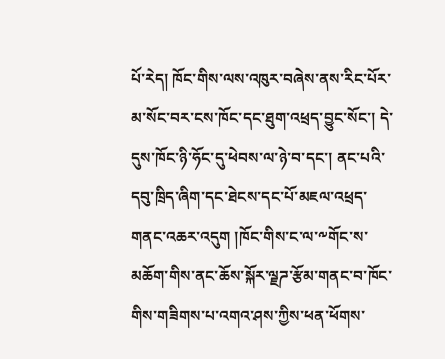པོ་རེད། ཁོང་གིས་ལས་འཁུར་བཞེས་ནས་རིང་པོར་མ་སོང་བར་ངས་ཁོང་དང་ཐུག་འཕྲད་བྱུང་སོང་། དེ་དུས་ཁོང་ཉི་ཧོང་དུ་ཕེབས་ལ་ཉེ་བ་དང་། ནང་པའི་དབུ་ཁྲིད་ཞིག་དང་ཐེངས་དང་པོ་མཇལ་འཕྲད་གནང་འཆར་འདུག །ཁོང་གིས་ང་ལ་༸གོང་ས་མཆོག་གིས་ནང་ཆོས་སྐོར་ལྗཌ་རྩོམ་གནང་བ་ཁོང་གིས་གཟིགས་པ་འགའ་ཤས་ཀྱིས་ཕན་ཕོགས་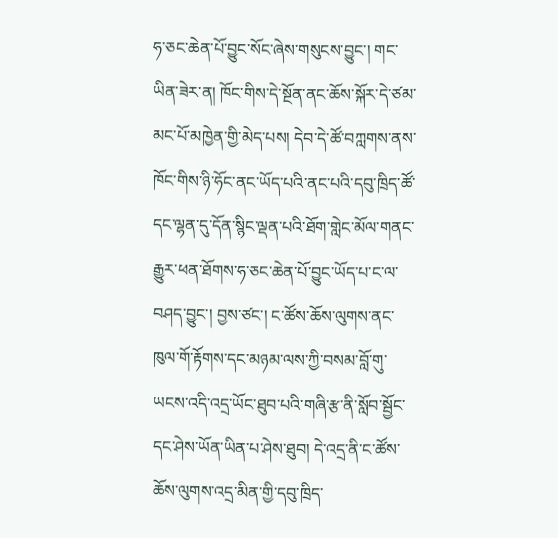ཧ་ཅང་ཆེན་པོ་བྱུང་སོང་ཞེས་གསུངས་བྱུང་། གང་ཡིན་ཟེར་ན། ཁོང་གིས་དེ་སྔོན་ནང་ཆོས་སྐོར་དེ་ཙམ་མང་པོ་མཁྱེན་གྱི་མེད་པས། དེབ་དེ་ཚོ་བཀླགས་ནས་ཁོང་གིས་ཉི་ཧོང་ནང་ཡོད་པའི་ནང་པའི་དབུ་ཁྲིད་ཚོ་དང་ལྷན་དུ་དོན་སྙིང་ལྡན་པའི་ཐོག་གླེང་མོལ་གནང་རྒྱུར་ཕན་ཐོགས་ཧ་ཅང་ཆེན་པོ་བྱུང་ཡོད་པ་ང་ལ་བཤད་བྱུང་། བྱས་ཙང་། ང་ཚོས་ཆོས་ལུགས་ནང་ཁུལ་གོ་རྟོགས་དང་མཉམ་ལས་ཀྱི་བསམ་བློ་གུ་ཡངས་འདི་འདྲ་ཡོང་ཐུབ་པའི་གཞི་རྩ་ནི་སློབ་སྦྱོང་དང་ཤེས་ཡོན་ཡིན་པ་ཤེས་ཐུབ། དེ་འདྲ་ནི་ང་ཚོས་ཆོས་ལུགས་འདྲ་མིན་གྱི་དབུ་ཁྲིད་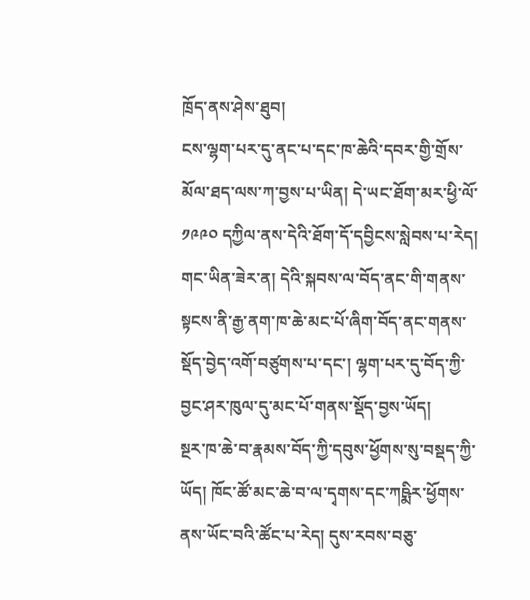ཁྲོད་ནས་ཤེས་ཐུབ།
ངས་ལྷག་པར་དུ་ནང་པ་དང་ཁ་ཆེའི་དབར་གྱི་གྲོས་མོལ་ཐད་ལས་ཀ་བྱས་པ་ཡིན། དེ་ཡང་ཐོག་མར་ཕྱི་ལོ་ ༡༩༩༠ དཀྱིལ་ནས་དེའི་ཐོག་དོ་དབྱིངས་སླེབས་པ་རེད། གང་ཡིན་ཟེར་ན། དེའི་སྐབས་ལ་བོད་ནང་གི་གནས་སྟངས་ནི་རྒྱ་ནག་ཁ་ཆེ་མང་པོ་ཞིག་བོད་ནང་གནས་སྡོད་བྱེད་འགོ་བཙུགས་པ་དང་། ལྷག་པར་དུ་བོད་ཀྱི་བྱང་ཤར་ཁུལ་དུ་མང་པོ་གནས་སྡོད་བྱས་ཡོད།
སྔར་ཁ་ཆེ་བ་རྣམས་བོད་ཀྱི་དབུས་ཕྱོགས་སུ་བསྡད་ཀྱི་ཡོད། ཁོང་ཚོ་མང་ཆེ་བ་ལ་དྭགས་དང་ཀཥྨིར་ཕྱོགས་ནས་ཡོང་བའི་ཚོང་པ་རེད། དུས་རབས་བཅུ་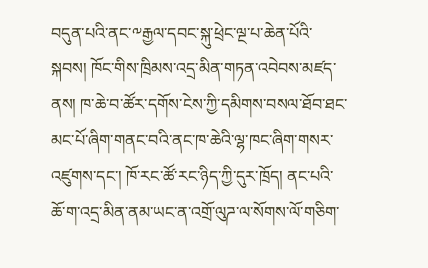བདུན་པའི་ནང་༸རྒྱལ་དབང་སྐུ་ཕྲེང་ལྔ་པ་ཆེན་པོའི་སྐབས། ཁོང་གིས་ཁྲིམས་འདྲ་མིན་གཏན་འབེབས་མཛད་ནས། ཁ་ཆེ་བ་ཚོར་དགོས་ངེས་ཀྱི་དམིགས་བསལ་ཐོབ་ཐང་མང་པོ་ཞིག་གནང་བའི་ནང་ཁ་ཆེའི་ལྷ་ཁང་ཞིག་གསར་འཛུགས་དང་། ཁོ་རང་ཚོ་རང་ཉིད་ཀྱི་དུར་ཁྲོད། ནང་པའི་ཆོ་ག་འདྲ་མིན་ནམ་ཡང་ན་འགྲོ་ལུཌ་ལ་སོགས་ལོ་གཅིག་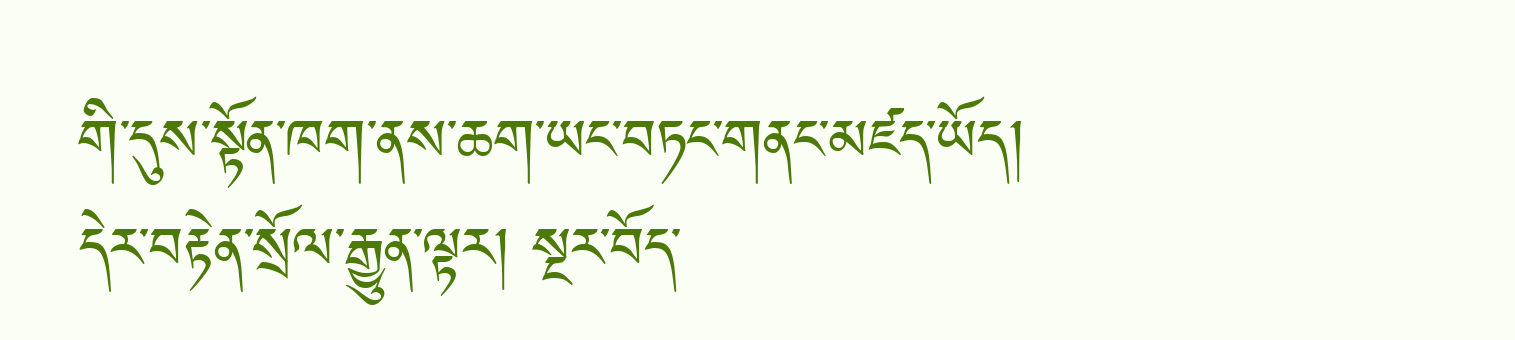གི་དུས་སྟོན་ཁག་ནས་ཆག་ཡང་བཏང་གནང་མཛད་ཡོད། དེར་བརྟེན་སྲོལ་རྒྱུན་ལྟར། སྔར་བོད་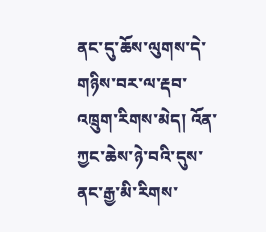ནང་དུ་ཆོས་ལུགས་དེ་གཉིས་བར་ལ་རྡབ་འཁྲུག་རིགས་མེད། འོན་ཀྱང་ཆེས་ཉེ་བའི་དུས་ནང་རྒྱ་མི་རིགས་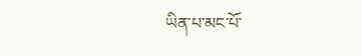ཡིན་པ་མང་པོ་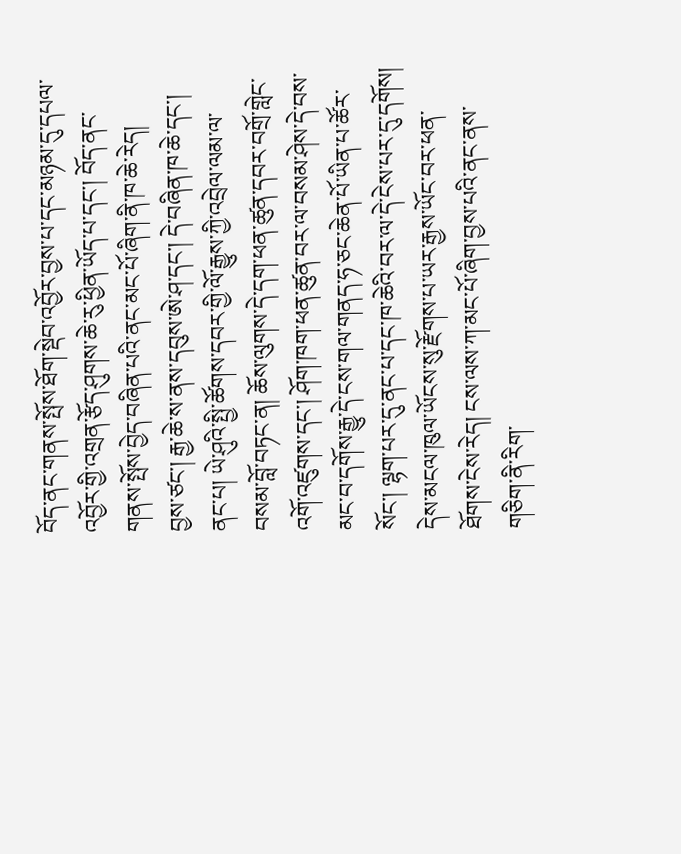བོད་ནང་གནས་སྤོས་ཐོག་སྡེབ་འབྱོར་བྱས་པ་དང་མཉམ་དུ་དཔལ་འབྱོར་གྱི་འགྲན་རྩོད་ཤུགས་ཆེ་རུ་ཕྱིན་ཡོད་པ་དང་། བོད་ནང་གནས་སྤོས་བྱེད་བཞིན་པའི་ནང་མང་པོ་ཞིག་ནི་ཁ་ཆེ་རེད།
བྱས་ཙང་། རྒྱ་ཆེ་ས་ནས་དབུས་ཨེ་ཤ་དང་། དེ་བཞིན་ཁ་ཆེ་དང་། ནང་པ། ཡེ་ཤུའི་སྤྱི་ཚོགས་དབར་གྱི་ལོ་རྒྱུས་ཀྱི་འབྲེལ་ལམ་ལ་བསམ་བློ་བཏང་ན། ཆོས་ལུགས་དེ་དག་ཕན་ཚུན་དབར་བགྲོ་གླེང་འགོ་འཛུགས་དང་། ཤོག་ཁག་ཕན་ཚུན་བར་ལ་བསམ་ཤེས་དེ་བས་མང་བ་དགོས་རྒྱུ་དེ་ངས་གལ་གནད་ཧ་ཅང་ཆེན་པོ་ཡིན་པ་ཚོར་སོང་། ལྷག་པར་དུ་ནང་པ་དང་ཁ་ཆེའི་བར་ལ་དེ་ངེས་པར་དུ་དགོས། དེས་མངལ་ཁུལ་ཡོངས་སུ་རྫོགས་པ་ཡར་རྒྱས་ཡོང་བར་ཕན་ཐོགས་ངེས་རེད། ངས་ལས་ཀ་མང་པོ་ཞིག་བྱས་པའི་ནང་ནས་གཅིག་ནི་རིག་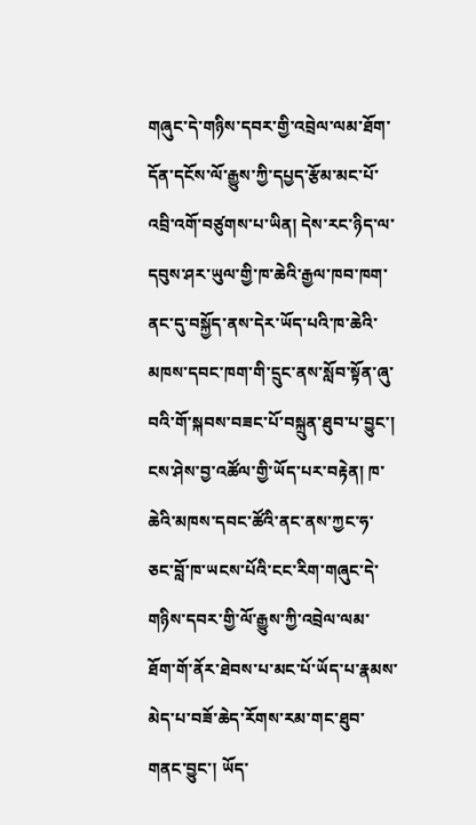གཞུང་དེ་གཉིས་དབར་གྱི་འབྲེལ་ལམ་ཐོག་དོན་དངོས་ལོ་རྒྱུས་ཀྱི་དཔྱད་རྩོམ་མང་པོ་འབྲི་འགོ་བཙུགས་པ་ཡིན། དེས་རང་ཉིད་ལ་དབུས་ཤར་ཡུལ་གྱི་ཁ་ཆེའི་རྒྱལ་ཁབ་ཁག་ནང་དུ་བསྐྱོད་ནས་དེར་ཡོད་པའི་ཁ་ཆེའི་མཁས་དབང་ཁག་གི་དྲུང་ནས་སློབ་སྟོན་ཞུ་བའི་གོ་སྐབས་བཟང་པོ་བསྐྲུན་ཐུབ་པ་བྱུང་། ངས་ཤེས་བྱ་འཚོལ་གྱི་ཡོད་པར་བརྟེན། ཁ་ཆེའི་མཁས་དབང་ཚོའི་ནང་ནས་ཀྱང་ཧ་ཅང་བློ་ཁ་ཡངས་པོའི་ངང་རིག་གཞུང་དེ་གཉིས་དབར་གྱི་ལོ་རྒྱུས་ཀྱི་འབྲེལ་ལམ་ཐོག་གོ་ནོར་ཐེབས་པ་མང་པོ་ཡོད་པ་རྣམས་མེད་པ་བཟོ་ཆེད་རོགས་རམ་གང་ཐུབ་གནང་བྱུང་། ཡོད་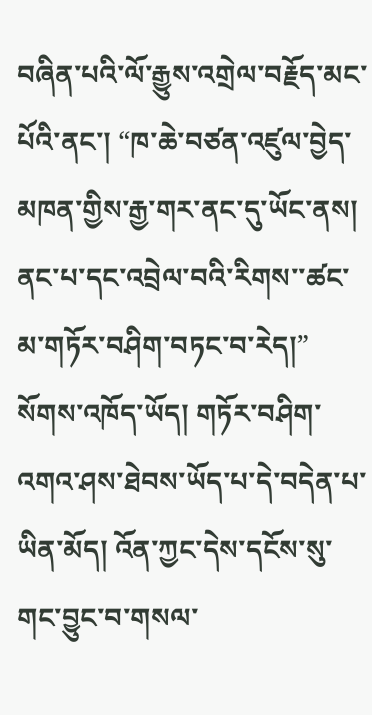བཞིན་པའི་ལོ་རྒྱུས་འགྲེལ་བརྗོད་མང་པོའི་ནང་། “ཁ་ཆེ་བཙན་འཛུལ་བྱེད་མཁན་གྱིས་རྒྱ་གར་ནང་དུ་ཡོང་ནས། ནང་པ་དང་འབྲེལ་བའི་རིགས་་ཚང་མ་གཏོར་བཤིག་བཏང་བ་རེད།” སོགས་འཁོད་ཡོད། གཏོར་བཤིག་འགའ་ཤས་ཐེབས་ཡོད་པ་དེ་བདེན་པ་ཡིན་མོད། འོན་ཀྱང་དེས་དངོས་སུ་གང་བྱུང་བ་གསལ་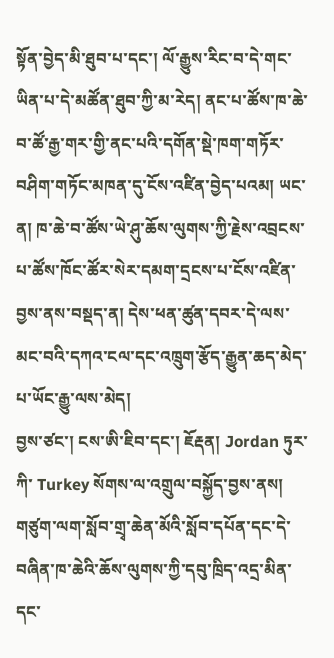སྟོན་བྱེད་མི་ཐུབ་པ་དང་། ལོ་རྒྱུས་རིང་བ་དེ་གང་ཡིན་པ་དེ་མཚོན་ཐུབ་ཀྱི་མ་རེད། ནང་པ་ཚོས་ཁ་ཆེ་བ་ཚོ་རྒྱ་གར་གྱི་ནང་པའི་དགོན་སྡེ་ཁག་གཏོར་བཤིག་གཏོང་མཁན་དུ་ངོས་འཛིན་བྱེད་པའམ། ཡང་ན། ཁ་ཆེ་བ་ཚོས་ཡེ་ཤུ་ཆོས་ལུགས་ཀྱི་རྗེས་འབྲངས་པ་ཚོས་ཁོང་ཚོར་སེར་དམག་དྲངས་པ་ངོས་འཛིན་བྱས་ནས་བསྡད་ན། དེས་ཕན་ཚུན་དབར་དེ་ལས་མང་བའི་དཀའ་ངལ་དང་འཁྲུག་རྩོད་རྒྱུན་ཆད་མེད་པ་ཡོང་རྒྱུ་ལས་མེད།
བྱས་ཙང་། ངས་ཨི་ཇིབ་དང་། ཇོརྡན། Jordan ཏུར་ཀི་ Turkey སོགས་ལ་འགྲུལ་བསྐྱོད་བྱས་ནས། གཙུག་ལག་སློབ་གྲྭ་ཆེན་མོའི་སློབ་དཔོན་དང་དེ་བཞིན་ཁ་ཆེའི་ཆོས་ལུགས་ཀྱི་དབུ་ཁྲིད་འདྲ་མིན་དང་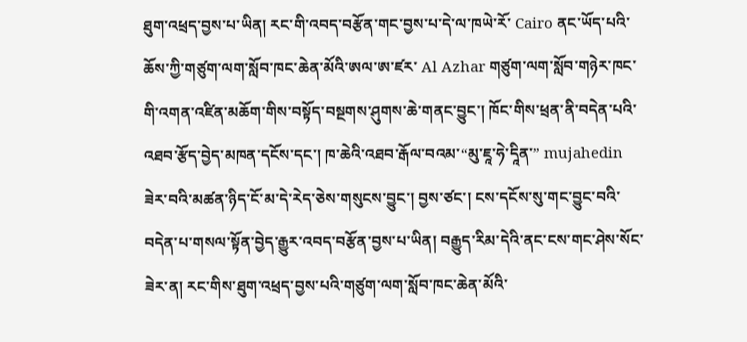ཐུག་འཕྲད་བྱས་པ་ཡིན། རང་གི་འབད་བརྩོན་གང་བྱས་པ་དེ་ལ་ཁཡེ་རོ་ Cairo ནང་ཡོད་པའི་ཆོས་ཀྱི་གཙུག་ལག་སློབ་ཁང་ཆེན་མོའི་ཨལ་ཨ་ཛར་ Al Azhar གཙུག་ལག་སློབ་གཉེར་ཁང་གི་འགན་འཛིན་མཆོག་གིས་བསྟོད་བསྔགས་ཤུགས་ཆེ་གནང་བྱུང་། ཁོང་གིས་ཕྲན་ནི་བདེན་པའི་འཐབ་རྩོད་བྱེད་མཁན་དངོས་དང་། ཁ་ཆེའི་འཐབ་རྒོལ་བའམ་“མུ་ཇཱ་ཧེ་དཱིན་” mujahedin ཟེར་བའི་མཚན་ཉིད་ངོ་མ་དེ་རེད་ཅེས་གསུངས་བྱུང་། བྱས་ཙང་། ངས་དངོས་སུ་གང་བྱུང་བའི་བདེན་པ་གསལ་སྟོན་བྱེད་རྒྱུར་འབད་བརྩོན་བྱས་པ་ཡིན། བརྒྱུད་རིམ་དེའི་ནང་ངས་གང་ཤེས་སོང་ཟེར་ན། རང་གིས་ཐུག་འཕྲད་བྱས་པའི་གཙུག་ལག་སློབ་ཁང་ཆེན་མོའི་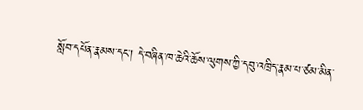སློབ་དཔོན་རྣམས་དང་། དེ་བཞིན་ཁ་ཆེའི་ཆོས་ལུགས་ཀྱི་དབུ་འཁྲིད་རྣམ་པ་ཙམ་མིན་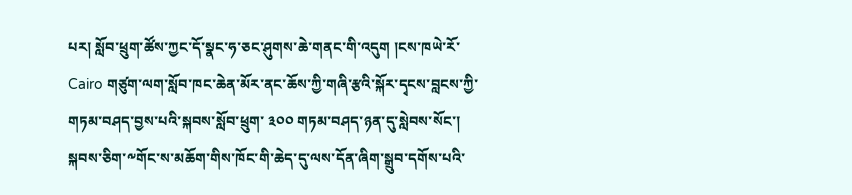པར། སློབ་ཕྲུག་ཚོས་ཀྱང་དོ་སྣང་ཧ་ཅང་ཤུགས་ཆེ་གནང་གི་འདུག །ངས་ཁཡེ་རོ་ Cairo གཙུག་ལག་སློབ་ཁང་ཆེན་མོར་ནང་ཆོས་ཀྱི་གཞི་རྩའི་སྐོར་དྭངས་བླངས་ཀྱི་གཏམ་བཤད་བྱས་པའི་སྐབས་སློབ་ཕྲུག་ ༣༠༠ གཏམ་བཤད་ཉན་དུ་སླེབས་སོང་།
སྐབས་ཅིག་༸གོང་ས་མཆོག་གིས་ཁོང་གི་ཆེད་དུ་ལས་དོན་ཞིག་སྒྲུབ་དགོས་པའི་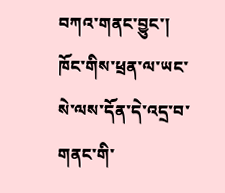བཀའ་གནང་བྱུང་། ཁོང་གིས་ཕྲན་ལ་ཡང་སེ་ལས་དོན་དེ་འདྲ་བ་གནང་གི་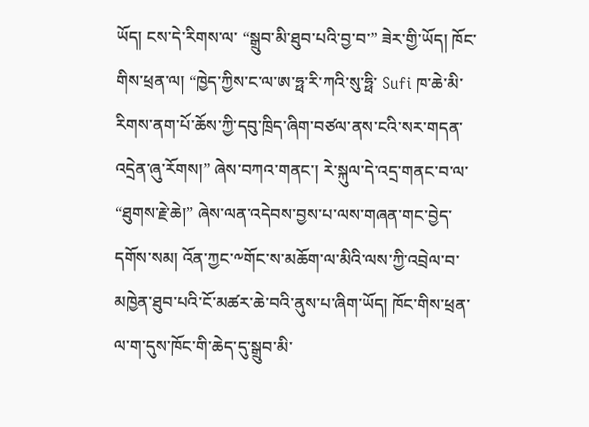ཡོད། ངས་དེ་རིགས་ལ་ “སྒྲུབ་མི་ཐུབ་པའི་བྱ་བ་” ཟེར་གྱི་ཡོད། ཁོང་གིས་ཕྲན་ལ། “ཁྱེད་ཀྱིས་ང་ལ་ཨ་ཧྥ་རི་ཀའི་སུ་ཧྥི་ Sufi ཁ་ཆེ་མི་རིགས་ནག་པོ་ཆོས་ཀྱི་དབུ་ཁྲིད་ཞིག་བཙལ་ནས་ངའི་སར་གདན་འདྲེན་ཞུ་རོགས།” ཞེས་བཀའ་གནང་། རེ་སྐུལ་དེ་འདྲ་གནང་བ་ལ་ “ཐུགས་རྗེ་ཆེ།” ཞེས་ལན་འདེབས་བྱས་པ་ལས་གཞན་གང་བྱེད་དགོས་སམ། འོན་ཀྱང་༸གོང་ས་མཆོག་ལ་མིའི་ལས་ཀྱི་འབྲེལ་བ་མཁྱེན་ཐུབ་པའི་ངོ་མཚར་ཆེ་བའི་ནུས་པ་ཞིག་ཡོད། ཁོང་གིས་ཕྲན་ལ་ག་དུས་ཁོང་གི་ཆེད་དུ་སྒྲུབ་མི་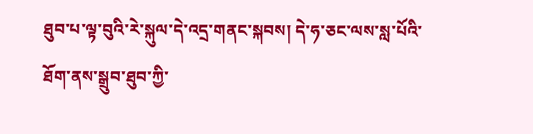ཐུབ་པ་ལྟ་བུའི་རེ་སྐུལ་དེ་འདྲ་གནང་སྐབས། དེ་ཧ་ཅང་ལས་སླ་པོའི་ཐོག་ནས་སྒྲུབ་ཐུབ་ཀྱི་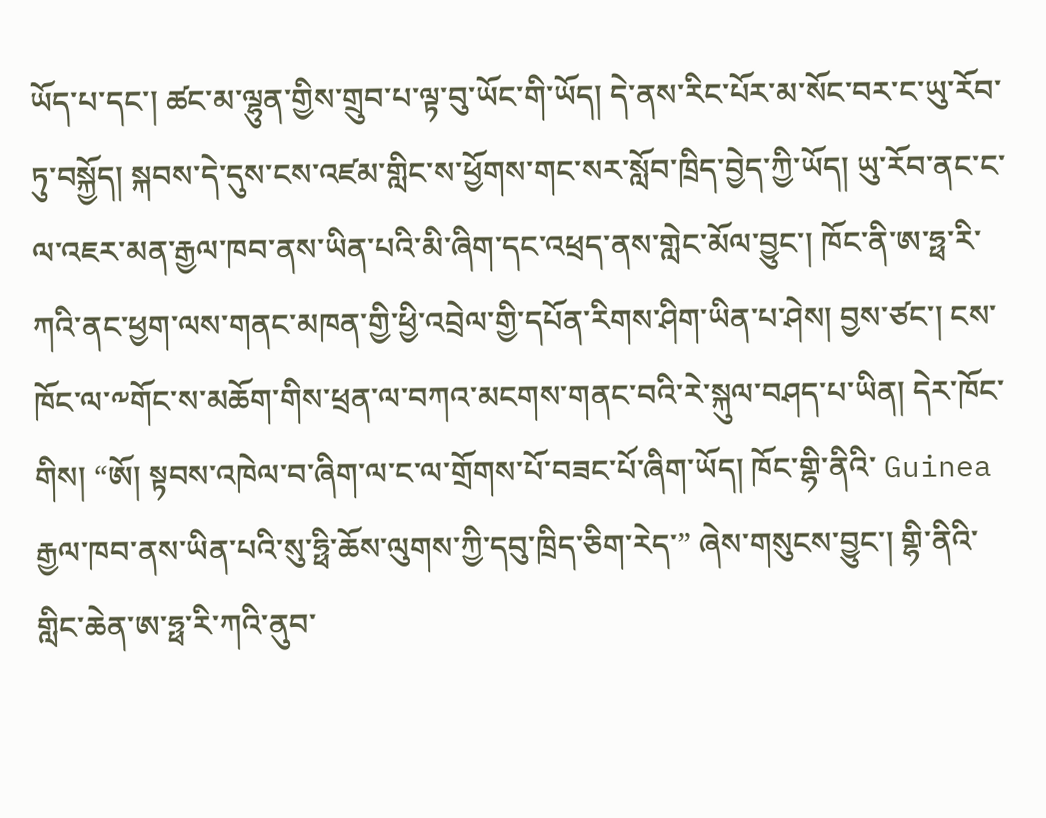ཡོད་པ་དང་། ཚང་མ་ལྷུན་གྱིས་གྲུབ་པ་ལྟ་བུ་ཡོང་གི་ཡོད། དེ་ནས་རིང་པོར་མ་སོང་བར་ང་ཡུ་རོབ་ཏུ་བསྐྱོད། སྐབས་དེ་དུས་ངས་འཛམ་གླིང་ས་ཕྱོགས་གང་སར་སློབ་ཁྲིད་བྱེད་ཀྱི་ཡོད། ཡུ་རོབ་ནང་ང་ལ་འཇར་མན་རྒྱལ་ཁབ་ནས་ཡིན་པའི་མི་ཞིག་དང་འཕྲད་ནས་གླེང་མོལ་བྱུང་། ཁོང་ནི་ཨ་ཧྥ་རི་ཀའི་ནང་ཕྱག་ལས་གནང་མཁན་གྱི་ཕྱི་འབྲེལ་གྱི་དཔོན་རིགས་ཤིག་ཡིན་པ་ཤེས། བྱས་ཙང་། ངས་ཁོང་ལ་༸གོང་ས་མཆོག་གིས་ཕྲན་ལ་བཀའ་མངགས་གནང་བའི་རེ་སྐུལ་བཤད་པ་ཡིན། དེར་ཁོང་གིས། “ཨོ། སྟབས་འཁེལ་བ་ཞིག་ལ་ང་ལ་གྲོགས་པོ་བཟང་པོ་ཞིག་ཡོད། ཁོང་གྷི་ནིའི་ Guinea རྒྱལ་ཁབ་ནས་ཡིན་པའི་སུ་ཧྥི་ཆོས་ལུགས་ཀྱི་དབུ་ཁྲིད་ཅིག་རེད་” ཞེས་གསུངས་བྱུང་། གྷི་ནིའི་གླིང་ཆེན་ཨ་ཧྥ་རི་ཀའི་ནུབ་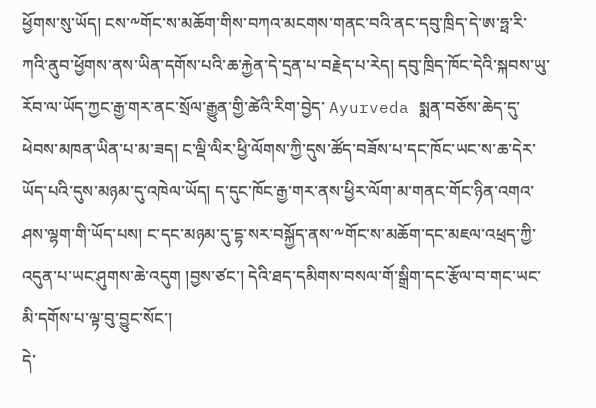ཕྱོགས་སུ་ཡོད། ངས་༸གོང་ས་མཆོག་གིས་བཀའ་མངགས་གནང་བའི་ནང་དབུ་ཁྲིད་དེ་ཨ་ཧྥ་རི་ཀའི་ནུབ་ཕྱོགས་ནས་ཡིན་དགོས་པའི་ཆ་རྐྱེན་དེ་དྲན་པ་བརྗེད་པ་རེད། དབུ་ཁྲིད་ཁོང་དེའི་སྐབས་ཡུ་རོབ་ལ་ཡོད་ཀྱང་རྒྱ་གར་ནང་སྲོལ་རྒྱུན་གྱི་ཚེའི་རིག་བྱེད་ Ayurveda སྨན་བཅོས་ཆེད་དུ་ཕེབས་མཁན་ཡིན་པ་མ་ཟད། ང་ལྡི་ལིར་ཕྱི་ལོགས་ཀྱི་དུས་ཚོད་བཟོས་པ་དང་ཁོང་ཡང་ས་ཆ་དེར་ཡོད་པའི་དུས་མཉམ་དུ་འཁེལ་ཡོད། ད་དུང་ཁོང་རྒྱ་གར་ནས་ཕྱིར་ལོག་མ་གནང་གོང་ཉིན་འགའ་ཤས་ལྷག་གི་ཡོད་པས། ང་དང་མཉམ་དུ་དྷ་སར་བསྐྱོད་ནས་༸གོང་ས་མཆོག་དང་མཇལ་འཕྲད་ཀྱི་འདུན་པ་ཡང་ཤུགས་ཆེ་འདུག །བྱས་ཙང་། དེའི་ཐད་དམིགས་བསལ་གོ་སྒྲིག་དང་རྩོལ་བ་གང་ཡང་མི་དགོས་པ་ལྟ་བུ་བྱུང་སོང་།
དེ་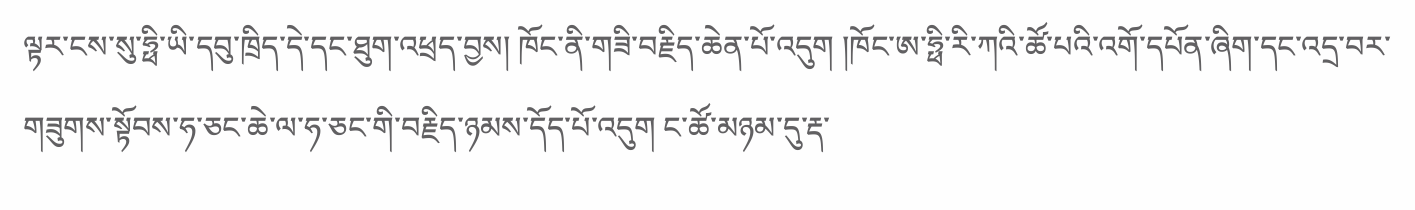ལྟར་ངས་སུ་ཧྥི་ཡི་དབུ་ཁྲིད་དེ་དང་ཐུག་འཕྲད་བྱས། ཁོང་ནི་གཟི་བརྗིད་ཆེན་པོ་འདུག །ཁོང་ཨ་ཧྥི་རི་ཀའི་ཚོ་པའི་འགོ་དཔོན་ཞིག་དང་འདྲ་བར་གཟུགས་སྟོབས་ཧ་ཅང་ཆེ་ལ་ཧ་ཅང་གི་བརྗིད་ཉམས་དོད་པོ་འདུག ང་ཚོ་མཉམ་དུ་རྡ་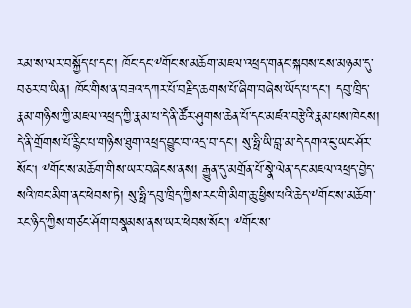རམ་ས་ལར་བསྐྱོད་པ་དང་། ཁོང་དང་༸གོང་ས་མཆོག་མཇལ་འཕྲད་གནང་སྐབས་ངས་མཉམ་དུ་བཅར་བ་ཡིན། ཁོང་གིས་ན་བཟའ་དཀར་པོ་བརྗིད་ཆགས་པོ་ཞིག་བཞེས་ཡོད་པ་དང་། དབུ་ཁྲིད་རྣམ་གཉིས་ཀྱི་མཇལ་འཕྲད་ཀྱི་རྣམ་པ་དེ་ནི་ཚོར་ཤུགས་ཆེན་པོ་དང་མཛའ་བརྩེའི་རྣམ་པས་ཁེངས། དེ་ནི་གྲོགས་པོ་རྙིང་པ་གཉིས་ཐུག་འཕྲད་བྱུང་བ་འདྲ་བ་དང་། སུ་ཧྥི་ཡི་བླ་མ་དེ་དགའ་ངུ་ཡང་ཤོར་སོང། ༸གོང་ས་མཆོག་གིས་ཡར་བཞེངས་ནས། རྒྱུན་དུ་མགྲོན་པོ་སྣེ་ལེན་དང་མཇལ་འཕྲད་བྱེད་སའི་ཁང་མིག་ནང་ཕེབས་ཏེ། སུ་ཧྥི་དབུ་ཁྲིད་ཀྱིས་རང་གི་མིག་ཆུ་ཕྱིས་པའི་ཆེད་༸གོང་ས་མཆོག་རང་ཉིད་ཀྱིས་གཙང་ཤོག་བསྣམས་ནས་ཡར་ཕེབས་སོང་། ༸གོང་ས་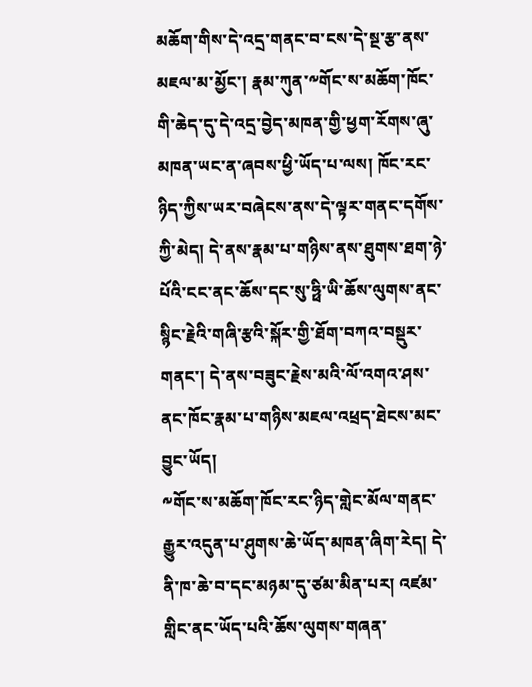མཆོག་གིས་དེ་འདྲ་གནང་བ་ངས་དེ་སྔ་རྩ་ནས་མཇལ་མ་མྱོང་། རྣམ་ཀུན་༸གོང་ས་མཆོག་ཁོང་གི་ཆེད་དུ་དེ་འདྲ་བྱེད་མཁན་གྱི་ཕྱག་རོགས་ཞུ་མཁན་ཡང་ན་ཞབས་ཕྱི་ཡོད་པ་ལས། ཁོང་རང་ཉིད་ཀྱིས་ཡར་བཞེངས་ནས་དེ་ལྟར་གནང་དགོས་ཀྱི་མེད། དེ་ནས་རྣམ་པ་གཉིས་ནས་ཐུགས་ཐག་ཉེ་པོའི་ངང་ནང་ཆོས་དང་སུ་ཧྥི་ཡི་ཆོས་ལུགས་ནང་སྙིང་རྗེའི་གཞི་རྩའི་སྐོར་གྱི་ཐོག་བཀའ་བསྡུར་གནང་། དེ་ནས་བཟུང་རྗེས་མའི་ལོ་འགའ་ཤས་ནང་ཁོང་རྣམ་པ་གཉིས་མཇལ་འཕྲད་ཐེངས་མང་བྱུང་ཡོད།
༸གོང་ས་མཆོག་ཁོང་རང་ཉིད་གླེང་མོལ་གནང་རྒྱུར་འདུན་པ་ཤུགས་ཆེ་ཡོད་མཁན་ཞིག་རེད། དེ་ནི་ཁ་ཆེ་བ་དང་མཉམ་དུ་ཙམ་མིན་པར། འཛམ་གླིང་ནང་ཡོད་པའི་ཆོས་ལུགས་གཞན་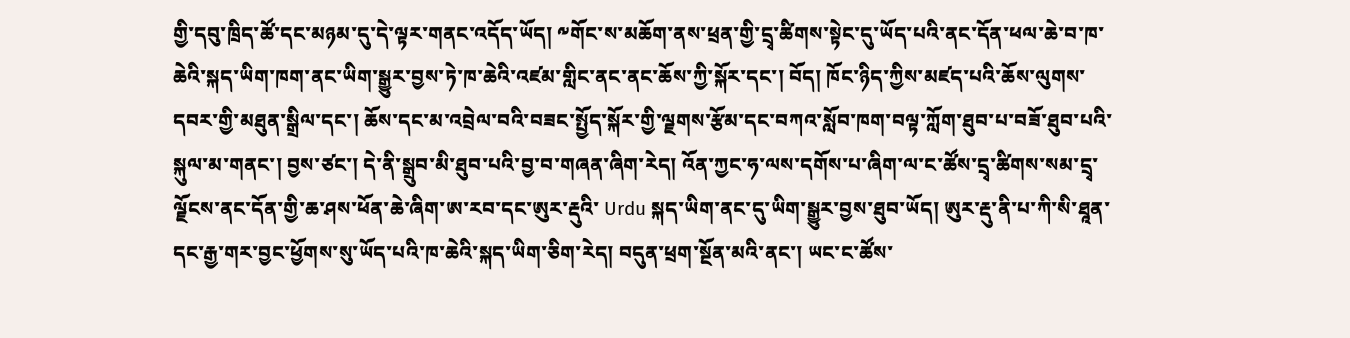གྱི་དབུ་ཁྲིད་ཚོ་དང་མཉམ་དུ་དེ་ལྟར་གནང་འདོད་ཡོད། ༸གོང་ས་མཆོག་ནས་ཕྲན་གྱི་དྲྭ་ཚིགས་སྟེང་དུ་ཡོད་པའི་ནང་དོན་ཕལ་ཆེ་བ་ཁ་ཆེའི་སྐད་ཡིག་ཁག་ནང་ཡིག་སྒྱུར་བྱས་ཏེ་ཁ་ཆེའི་འཛམ་གླིང་ནང་ནང་ཆོས་ཀྱི་སྐོར་དང་། བོད། ཁོང་ཉིད་ཀྱིས་མཛད་པའི་ཆོས་ལུགས་དབར་གྱི་མཐུན་སྒྲིལ་དང་། ཆོས་དང་མ་འབྲེལ་བའི་བཟང་སྤྱོད་སྐོར་གྱི་ལྗགས་རྩོམ་དང་བཀའ་སློབ་ཁག་བལྟ་ཀློག་ཐུབ་པ་བཟོ་ཐུབ་པའི་སྐུལ་མ་གནང་། བྱས་ཙང་། དེ་ནི་སྒྲུབ་མི་ཐུབ་པའི་བྱ་བ་གཞན་ཞིག་རེད། འོན་ཀྱང་ཧ་ལས་དགོས་པ་ཞིག་ལ་ང་ཚོས་དྲྭ་ཚིགས་སམ་དྲྭ་ལྗོངས་ནང་དོན་གྱི་ཆ་ཤས་ཕོན་ཆེ་ཞིག་ཨ་རབ་དང་ཨུར་རྡུའི་ Urdu སྐད་ཡིག་ནང་དུ་ཡིག་སྒྱུར་བྱས་ཐུབ་ཡོད། ཨུར་རྡུ་ནི་པ་ཀི་སི་ཐཱན་དང་རྒྱ་གར་བྱང་ཕྱོགས་སུ་ཡོད་པའི་ཁ་ཆེའི་སྐད་ཡིག་ཅིག་རེད། བདུན་ཕྲག་སྔོན་མའི་ནང་། ཡང་ང་ཚོས་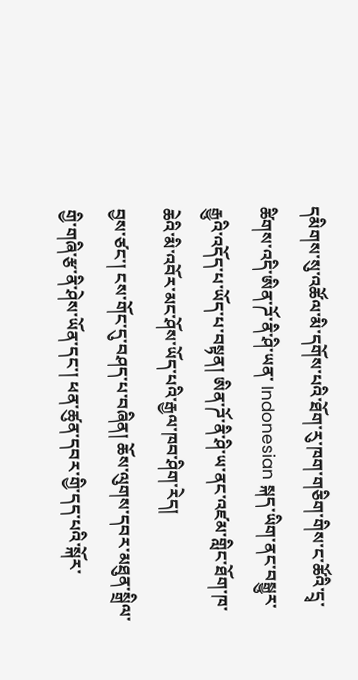དམིགས་སུ་འཚོལ་མི་དགོས་པའི་ཐོག་རུ་ཁག་གཅིག་གིས་ང་ཚོའི་དྲྭ་ཚིགས་འདི་ཨིན་ཌོ་ནི་ཤི་ཡན་ Indonesian སྐད་ཡིག་ནང་བསྒྱུར་རྒྱུའི་འདོད་པ་ཡོད་པ་བསྟན། ཨིན་ཌོ་ནི་ཤི་ཡ་ནང་འཛམ་གླིང་ཐོག་ཁ་ཆེའི་མི་འབོར་མང་ཤོས་ཡོད་པའི་རྒྱལ་ཁབ་ཤིག་རེད།
བྱས་ཙང་། ངས་གོང་དུ་བཤད་པ་བཞིན། ཆོས་ལུགས་དབར་མཐུན་སྒྲིལ་གྱི་གཞི་རྩ་ནི་ཤེས་ཡོན་དང་། ཕན་ཚུན་དབར་གྱི་དད་པའི་སྐོར་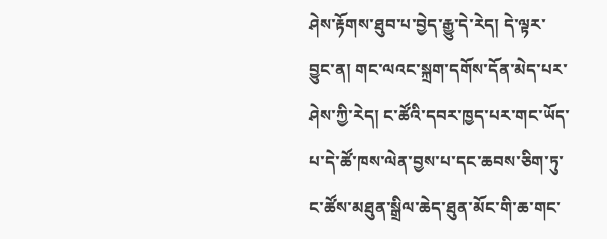ཤེས་རྟོགས་ཐུབ་པ་བྱེད་རྒྱུ་དེ་རེད། དེ་ལྟར་བྱུང་ན། གང་ལའང་སྐྲག་དགོས་དོན་མེད་པར་ཤེས་ཀྱི་རེད། ང་ཚོའི་དབར་ཁྱད་པར་གང་ཡོད་པ་དེ་ཚོ་ཁས་ལེན་བྱས་པ་དང་ཆབས་ཅིག་ཏུ་ང་ཚོས་མཐུན་སྒྲིལ་ཆེད་ཐུན་མོང་གི་ཆ་གང་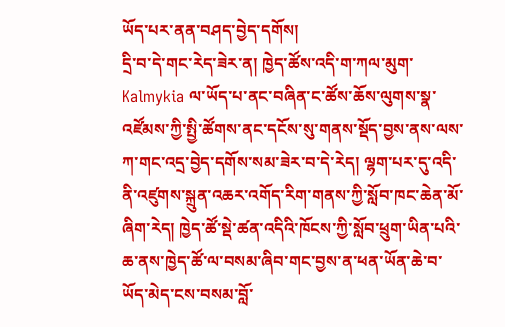ཡོད་པར་ནན་བཤད་བྱེད་དགོས།
དྲི་བ་དེ་གང་རེད་ཟེར་ན། ཁྱེད་ཚོས་འདི་ག་ཀལ་མུག་ Kalmykia ལ་ཡོད་པ་ནང་བཞིན་ང་ཚོས་ཆོས་ལུགས་སྣ་འཛོམས་ཀྱི་སྤྱི་ཚོགས་ནང་དངོས་སུ་གནས་སྡོད་བྱས་ནས་ལས་ཀ་གང་འདྲ་བྱེད་དགོས་སམ་ཟེར་བ་དེ་རེད། ལྷག་པར་དུ་འདི་ནི་འཛུགས་སྐྲུན་འཆར་འགོད་རིག་གནས་ཀྱི་སློབ་ཁང་ཆེན་མོ་ཞིག་རེད། ཁྱེད་ཚོ་སྡེ་ཚན་འདིའི་ཁོངས་ཀྱི་སློབ་ཕྲུག་ཡིན་པའི་ཆ་ནས་ཁྱེད་ཚོ་ལ་བསམ་ཞིབ་གང་བྱས་ན་ཕན་ཡོན་ཆེ་བ་ཡོད་མེད་ངས་བསམ་བློ་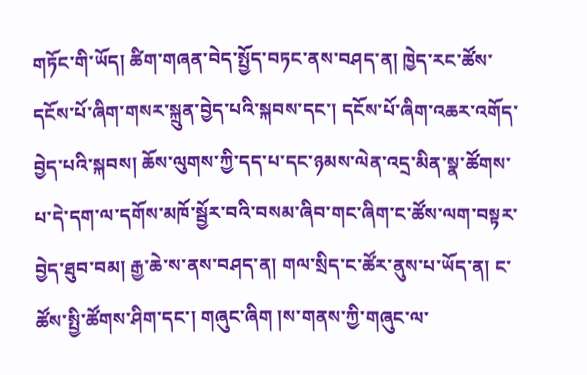གཏོང་གི་ཡོད། ཚིག་གཞན་བེད་སྤྱོད་བཏང་ནས་བཤད་ན། ཁྱེད་རང་ཚོས་དངོས་པོ་ཞིག་གསར་སྐྲུན་བྱེད་པའི་སྐབས་དང་། དངོས་པོ་ཞིག་འཆར་འགོད་བྱེད་པའི་སྐབས། ཆོས་ལུགས་ཀྱི་དད་པ་དང་ཉམས་ལེན་འདྲ་མིན་སྣ་ཚོགས་པ་དེ་དག་ལ་དགོས་མཁོ་སྦྱོར་བའི་བསམ་ཞིབ་གང་ཞིག་ང་ཚོས་ལག་བསྟར་བྱེད་ཐུབ་བམ། རྒྱ་ཆེ་ས་ནས་བཤད་ན། གལ་སྲིད་ང་ཚོར་ནུས་པ་ཡོད་ན། ང་ཚོས་སྤྱི་ཚོགས་ཤིག་དང་། གཞུང་ཞིག །ས་གནས་ཀྱི་གཞུང་ལ་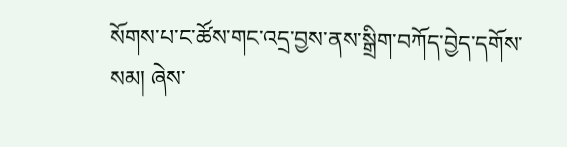སོགས་པ་ང་ཚོས་གང་འདྲ་བྱས་ནས་སྒྲིག་བཀོད་བྱེད་དགོས་སམ། ཞེས་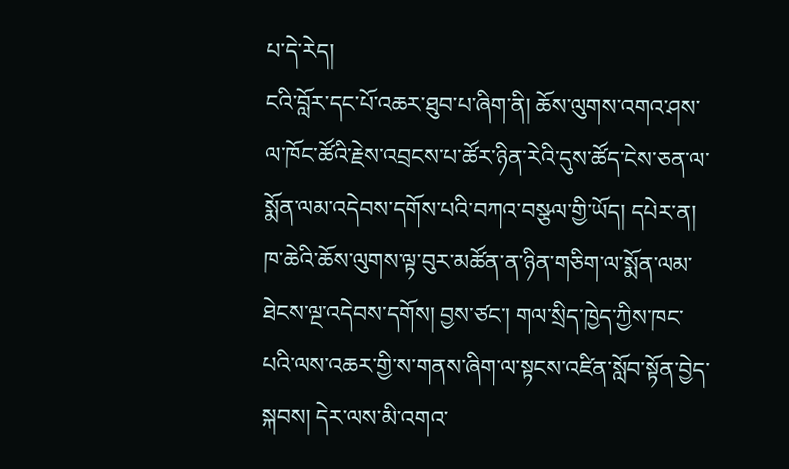པ་དེ་རེད།
ངའི་བློར་དང་པོ་འཆར་ཐུབ་པ་ཞིག་ནི། ཆོས་ལུགས་འགའ་ཤས་ལ་ཁོང་ཚོའི་རྗེས་འབྲངས་པ་ཚོར་ཉིན་རེའི་དུས་ཚོད་ངེས་ཅན་ལ་སྨོན་ལམ་འདེབས་དགོས་པའི་བཀའ་བསྩལ་གྱི་ཡོད། དཔེར་ན། ཁ་ཆེའི་ཆོས་ལུགས་ལྟ་བུར་མཚོན་ན་ཉིན་གཅིག་ལ་སྨོན་ལམ་ཐེངས་ལྔ་འདེབས་དགོས། བྱས་ཙང་། གལ་སྲིད་ཁྱེད་ཀྱིས་ཁང་པའི་ལས་འཆར་གྱི་ས་གནས་ཞིག་ལ་སྟངས་འཛིན་སློབ་སྟོན་བྱེད་སྐབས། དེར་ལས་མི་འགའ་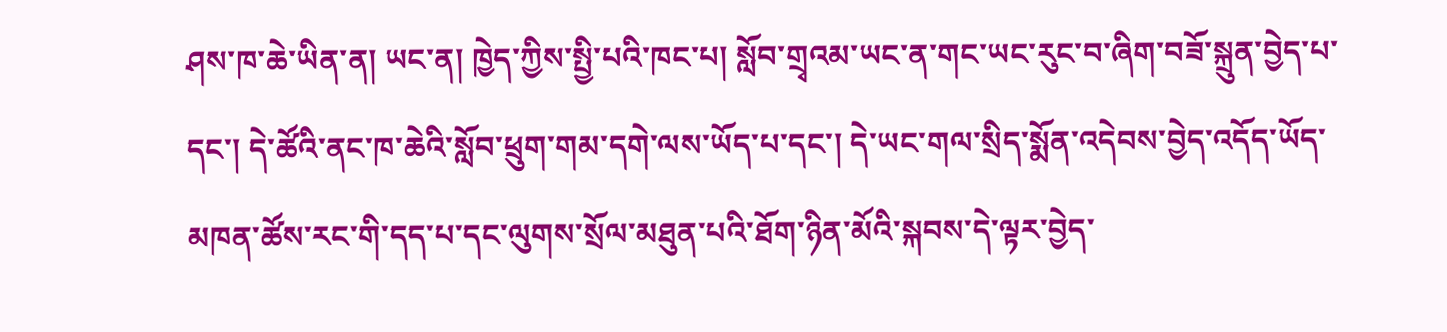ཤས་ཁ་ཆེ་ཡིན་ན། ཡང་ན། ཁྱེད་ཀྱིས་སྤྱི་པའི་ཁང་པ། སློབ་གྲྭའམ་ཡང་ན་གང་ཡང་རུང་བ་ཞིག་བཟོ་སྐྲུན་བྱེད་པ་དང་། དེ་ཚོའི་ནང་ཁ་ཆེའི་སློབ་ཕྲུག་གམ་དགེ་ལས་ཡོད་པ་དང་། དེ་ཡང་གལ་སྲིད་སྨོན་འདེབས་བྱེད་འདོད་ཡོད་མཁན་ཚོས་རང་གི་དད་པ་དང་ལུགས་སྲོལ་མཐུན་པའི་ཐོག་ཉིན་མོའི་སྐབས་དེ་ལྟར་བྱེད་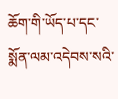ཆོག་གི་ཡོད་པ་དང་སྨོན་ལམ་འདེབས་སའི་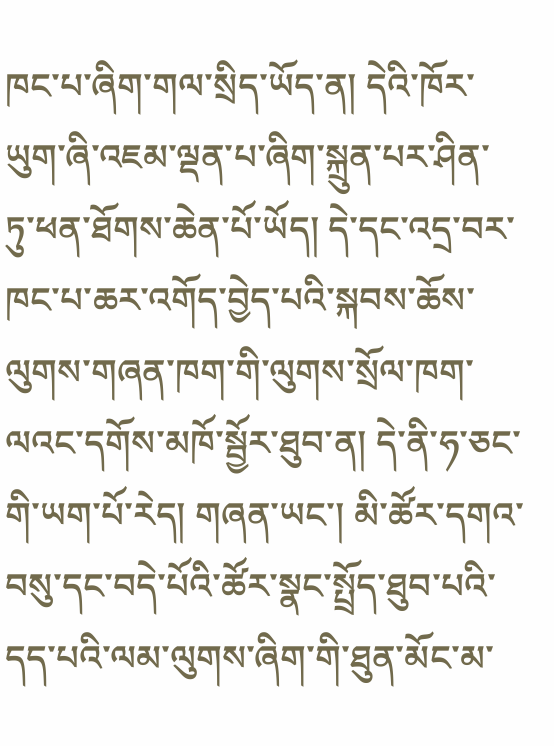ཁང་པ་ཞིག་གལ་སྲིད་ཡོད་ན། དེའི་ཁོར་ཡུག་ཞི་འཇམ་ལྡན་པ་ཞིག་སྐྲུན་པར་ཤིན་ཏུ་ཕན་ཐོགས་ཆེན་པོ་ཡོད། དེ་དང་འདྲ་བར་ཁང་པ་ཆར་འགོད་བྱེད་པའི་སྐབས་ཆོས་ལུགས་གཞན་ཁག་གི་ལུགས་སྲོལ་ཁག་ལའང་དགོས་མཁོ་སྦྱོར་ཐུབ་ན། དེ་ནི་ཧ་ཅང་གི་ཡག་པོ་རེད། གཞན་ཡང་། མི་ཚོར་དགའ་བསུ་དང་བདེ་པོའི་ཚོར་སྣང་སྤྲོད་ཐུབ་པའི་དད་པའི་ལམ་ལུགས་ཞིག་གི་ཐུན་མོང་མ་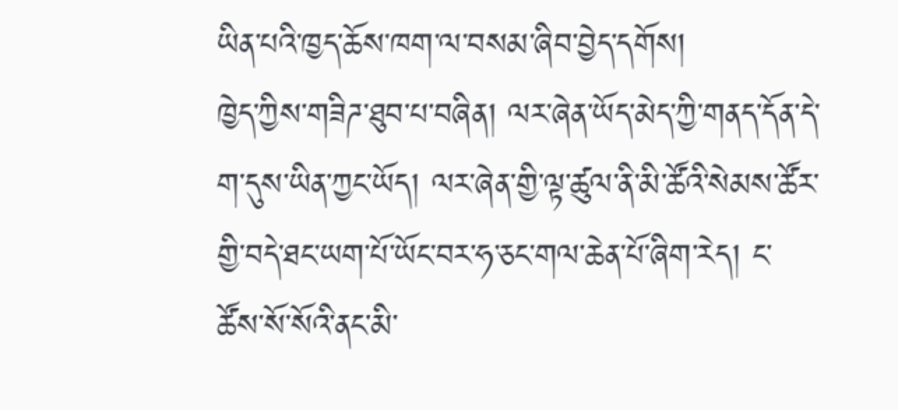ཡིན་པའི་ཁྱད་ཆོས་ཁག་ལ་བསམ་ཞིབ་བྱེད་དགོས།
ཁྱེད་ཀྱིས་གཟིཌ་ཐུབ་པ་བཞིན། ལར་ཞེན་ཡོད་མེད་ཀྱི་གནད་དོན་དེ་ག་དུས་ཡིན་ཀྱང་ཡོད། ལར་ཞེན་གྱི་ལྟ་ཚུལ་ནི་མི་ཚོའི་སེམས་ཚོར་གྱི་བདེ་ཐང་ཡག་པོ་ཡོང་བར་ཧ་ཅང་གལ་ཆེན་པོ་ཞིག་རེད། ང་ཚོས་སོ་སོའི་ནང་མི་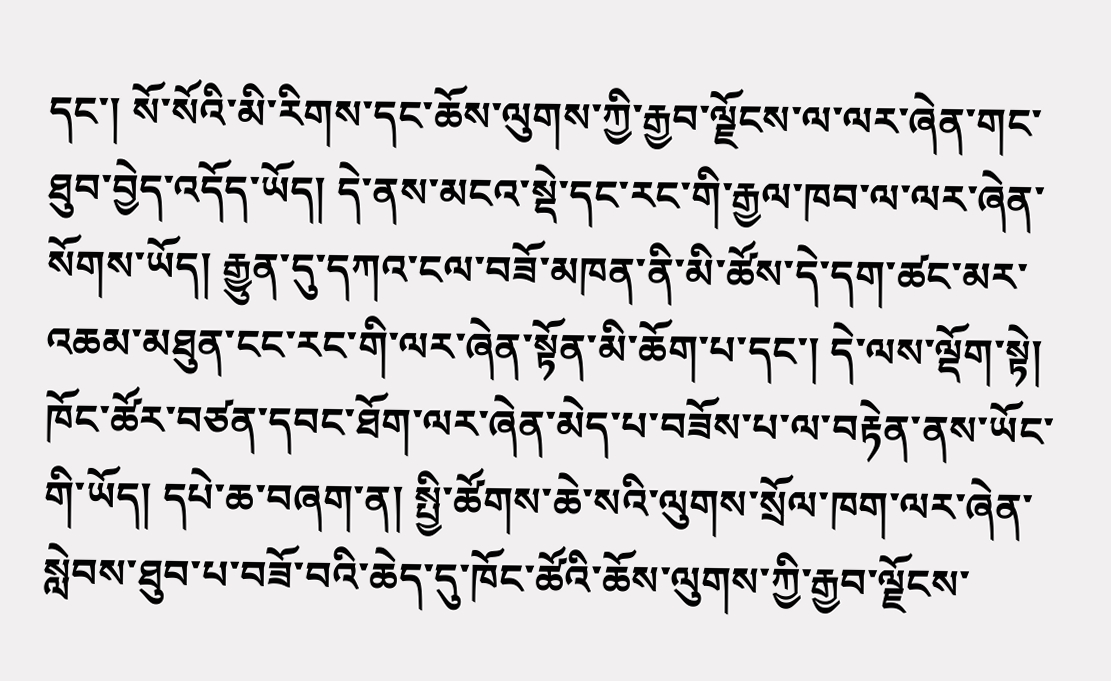དང་། སོ་སོའི་མི་རིགས་དང་ཆོས་ལུགས་ཀྱི་རྒྱབ་ལྗོངས་ལ་ལར་ཞེན་གང་ཐུབ་བྱེད་འདོད་ཡོད། དེ་ནས་མངའ་སྡེ་དང་རང་གི་རྒྱལ་ཁབ་ལ་ལར་ཞེན་སོགས་ཡོད། རྒྱུན་དུ་དཀའ་ངལ་བཟོ་མཁན་ནི་མི་ཚོས་དེ་དག་ཚང་མར་འཆམ་མཐུན་ངང་རང་གི་ལར་ཞེན་སྟོན་མི་ཆོག་པ་དང་། དེ་ལས་ལྡོག་སྟེ། ཁོང་ཚོར་བཙན་དབང་ཐོག་ལར་ཞེན་མེད་པ་བཟོས་པ་ལ་བརྟེན་ནས་ཡོང་གི་ཡོད། དཔེ་ཆ་བཞག་ན། སྤྱི་ཚོགས་ཆེ་སའི་ལུགས་སྲོལ་ཁག་ལར་ཞེན་སླེབས་ཐུབ་པ་བཟོ་བའི་ཆེད་དུ་ཁོང་ཚོའི་ཆོས་ལུགས་ཀྱི་རྒྱབ་ལྗོངས་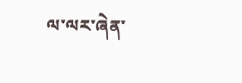ལ་ལར་ཞེན་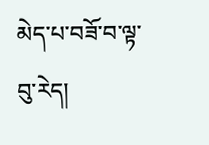མེད་པ་བཟོ་བ་ལྟ་བུ་རེད།